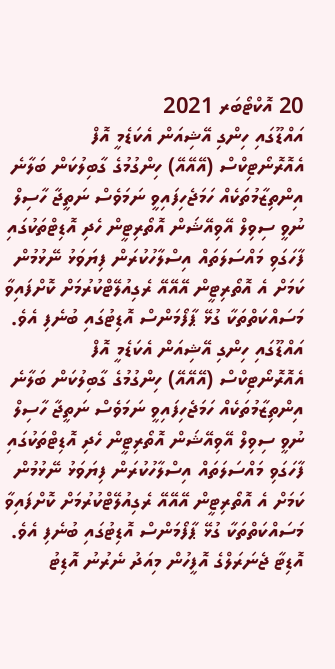20 އޮކްޓޯބަރ 2021
އައްޑޫގައި ހިންގި އޭޝިއަން އެކަޑެމީ އޮފް އެއޮރޮނޯޓިކްސް (އޭއޭއޭ) ހިންގުމުގެ ގާބިލުކަން ބަލާނެ އިންތިޒާމުތަކެއް ހަމަޖެހިފައިވީ ނަމަވެސް ނަތީޖާ ހާސިލް ނުވީ ސިވިލް އޭވިއޭޝަން އޮތޯރިޓީން ހެދި އޮޑިޓްތަކުގައި ފާހަގަވި މައްސަލަތައް އިސްލާހުކުރަން ފިޔަވަޅު ނޭޅުމުން ކަމަށް އެ އޮތޯރިޓީން އޭއޭއޭ ރެގިއުލޭޓްކުރުމަށް ކޮށްފައިވާ މަސައްކަތްތަކާ ގުޅޭ ޕާފޯމަންސް އޮޑިޓުގައި ބުނެފި އެވެ.
އައްޑޫގައި ހިންގި އޭޝިއަން އެކަޑެމީ އޮފް އެއޮރޮނޯޓިކްސް (އޭއޭއޭ) ހިންގުމުގެ ގާބިލުކަން ބަލާނެ އިންތިޒާމުތަކެއް ހަމަޖެހިފައިވީ ނަމަވެސް ނަތީޖާ ހާސިލް ނުވީ ސިވިލް އޭވިއޭޝަން އޮތޯރިޓީން ހެދި އޮޑިޓްތަކުގައި ފާހަގަވި މައްސަލަތައް އިސްލާހުކުރަން ފިޔަވަޅު ނޭޅުމުން ކަމަށް އެ އޮތޯރިޓީން އޭއޭއޭ ރެގިއުލޭޓްކުރުމަށް ކޮށްފައިވާ މަސައްކަތްތަކާ ގުޅޭ ޕާފޯމަންސް އޮޑިޓުގައި ބުނެފި އެވެ.
އޮޑިޓާ ޖެނަރަލްގެ އޮފީހުން މިއަދު ނެރުނު އޮޑިޓު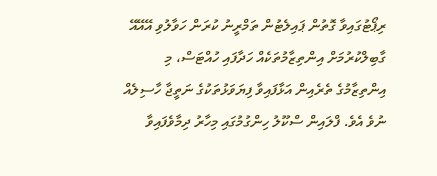ރިޕޯޓުގައިވާ ގޮތުން ޕައިލެޓުން ތަމްރީނު ކުރަން ހަވާލުވި އޭއޭއޭ ގާބިލްކުރުމަށް އިންތިޒާމުތަކެއް ހަދާފައި ހުއްޓަސް، މި އިންތިޒާމުގެ ތެރެއިން އަޅާފައިވާ ފިޔަވަޅުތަކުގެ ނަތީޖާ ހާސިލެއް ނުވެ އެވެ. ފްލައިން ސްކޫލު ހިންގުމުގައި މިހާރު ދިމާވެފައިވާ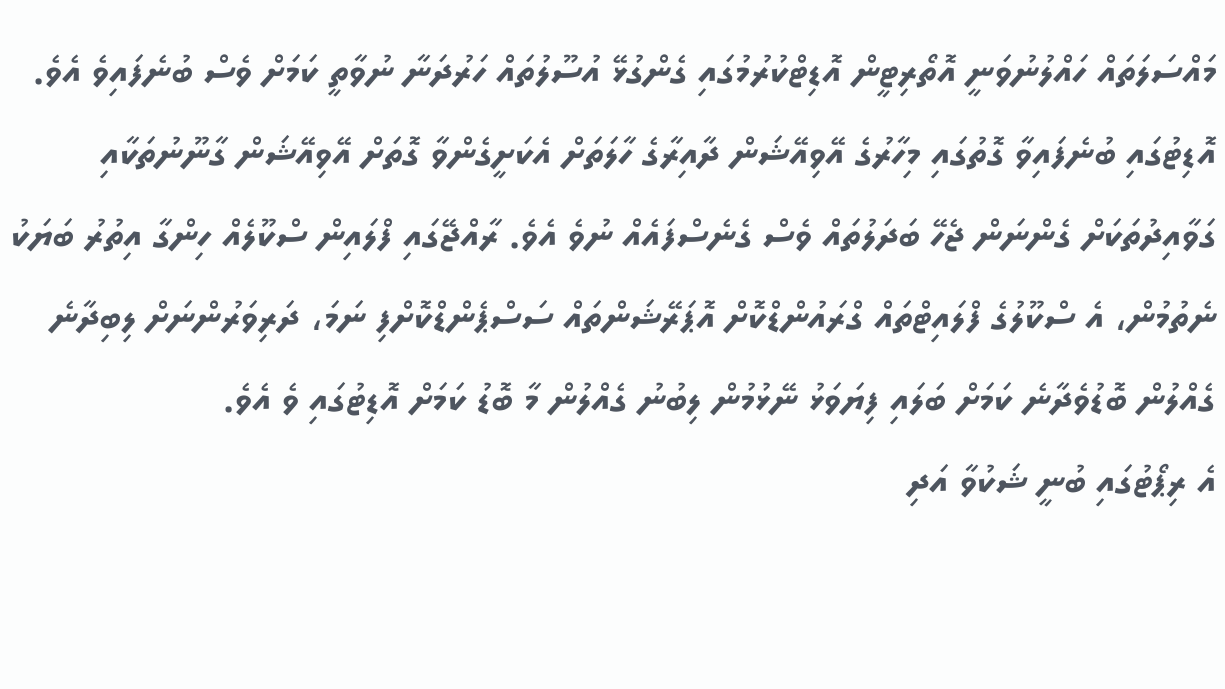މައްސަލަތައް ހައްލުނުވަނީ އޮތޯރިޓީން އޮޑިޓްކުރުމުގައި ގެންގުޅޭ އުސޫލުތައް ހަރުދަނާ ނުވާތީ ކަމަށް ވެސް ބުނެފައިވެ އެވެ.
އޮޑިޓުގައި ބުނެފައިވާ ގޮތުގައި މިހާރުގެ އޭވިއޭޝަން ދާއިރާގެ ހާލަތަށް އެކަށީގެންވާ ގޮތަށް އޭވިއޭޝަން ގާނޫނުތަކާއި ގަވާއިދުތަކަށް ގެންނަން ޖެހޭ ބަދަލުތައް ވެސް ގެނެސްފައެއް ނުވެ އެވެ. ރާއްޖޭގައި ފްލައިން ސްކޫލެއް ހިންގާ އިތުރު ބަޔަކު ނެތުމުން، އެ ސްކޫލުގެ ފްލައިޓްތައް ގްރައުންޑްކޮށް އޮޕަރޭޝަންތައް ސަސްޕެންޑްކޮށްފި ނަމަ، ދަރިވަރުންނަށް ލިބިދާނެ ގެއްލުން ބޮޑުވެދާނެ ކަމަށް ބަލައި ފިޔަވަޅު ނޭޅުމުން ލިބުނު ގެއްލުން މާ ބޮޑު ކަމަށް އޮޑިޓުގައި ވެ އެވެ.
އެ ރިޕޯޓުގައި ބުނީ ޝަކުވާ އަދި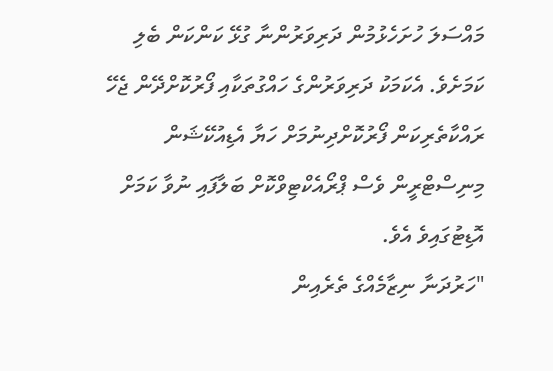މައްސަލަ ހުށަހެޅުމުން ދަރިވަރުންނާ ގުޅޭ ކަންކަން ބެލި ކަމަށެވެ. އެކަމަކު ދަރިވަރުންގެ ހައްގުތަކާއި ފޯރުކޮށްދޭން ޖެހޭ ރައްކާތެރިކަން ފޯރުކޮށްދިނުމަށް ހަޔާ އެޑިއުކޭޝަން މިނިސްޓްރީން ވެސް ޕްރޯއެކްޓިވްކޮށް ބަލާފައި ނުވާ ކަމަށް އޮޑިޓުގައިވެ އެވެ.
"ހަރުދަނާ ނިޒާމެއްގެ ތެރެއިން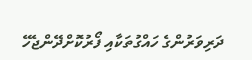ދަރިވަރުންގެ ހައްގުތަކާއި ފޯރުކޮށްދޭންޖެހޭ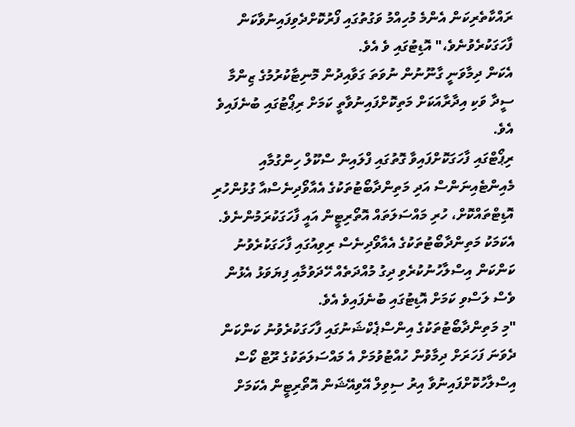ރައްކާތެރިކަން އެންމެ މުހިއްމު ވަގުތުގައި ފޯރުކޮށްދެވިފައިނުވާކަން ފާހަގަކުރެވުނެވެ،" އޮޑިޓުގައި ވެ އެވެ.
އެކަން ދިމާވަނީ ގާނޫނުން ނުވަތަ ގަވާއިދުން މޮނިޓާކުރުމުގެ ޒިންމާ ސީދާ ވަކި އިދާރާއަކަށް މަތިކޮށްފައިނުވާތީ ކަމަށް ރިޕޯޓުގައި ބުނެފައިވެ އެވެ.
ރިޕޯޓްގައި ފާހަގަކޮށްފައިވާ ގޮތުގައި ފްލައިން ސްކޫލް ހިންގުމާއި މެއިންޓެއިނަންސް އަދި މަތިންދާބޯޓުތަކުގެ އެއާވޯދިނެސްއާ ގުޅުންހުރި އޮޑިޓްތައްކޮށް، ހުރި މައްސަލަތައް އޮތޯރިޓީން އައީ ފާހަގަކުރަމުންނެވެ. އެކަމަކު މަތިންދާބޯޓުތަކުގެ އެއާވޯދިނެސް ރިވިއުގައި ފާހަގަކުރެވުނު ކަންކަން އިސްލާހުނުކުރެވި ދިގު މުއްދަތެއް ހޭދަވުމާއި ފިޔަވަޅު އެޅުން ވެސް ލަސްވި ކަމަށް އޮޑިޓުގައި ބުނެފައިވެ އެވެ.
"މި މަތިންދާބޯޓުތަކުގެ އިންސްޕެކްޝަނުގައި ފާހަގަކުރެވުނު ކަންކަން ދެވަނަ ފަހަރަށް ދިމާވުން ހުއްޓުވުމަށް އެ މައްސަލަތަކުގެ ރޫޓް ކޯސް އިސްލާހުކޮށްފައިނުވާ އިރު ސިވިލް އޭވިއޭޝަން އޮތޯރިޓީން އެކަމަށް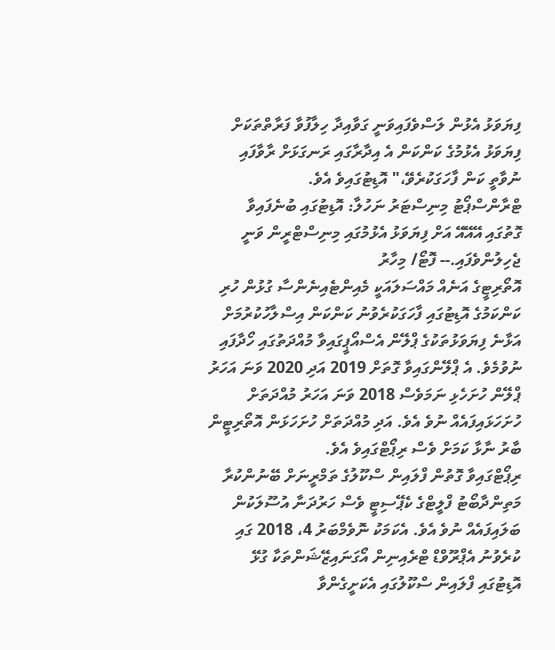ފިޔަވަޅު އެޅުން ލަސްވެފައިވަނީ ގަވާއިދާ ހިލާފުވާ ފަރާތްތަކަށް ފިޔަވަޅު އެޅުމުގެ ކަންކަން އެ އިދާރާގައި ރަނގަޅަށް ރާވާފައި ނުވާތީ ކަން ފާހަގަކުރެވޭ،" އޮޑިޓުގައިވެ އެވެ.
ޓްރާންސްޕޯޓު މިނިސްޓަރު ނަހުލާ: އޮޑިޓުގައި ބުނެފައިވާ ގޮތުގައި އޭއޭއޭ އަށް ފިޔަވަޅު އެޅުމުގައި މިނިސްޓްރީން ވަނީ ޖެހިލުންވެފައި.-- ފޮޓޯ/ މިހާރު
އޮތޯރިޓީގެ އަނެއް މައްސަލައަކީ މެއިންޓެއިނެންސާ ގުޅުން ހުރި ކަންކަމުގެ އޮޑިޓުގައި ފާހަގަކުރެވުނު ކަންކަން އިސްލާހުކުރުމަށް އަޅާނެ ފިޔަވަޅުތަކުގެ ޕްލޭން އެސްއޯޕީގައިވާ މުއްދަތުގައި ހޯދާފައި ނުވުމެވެ. އެ ޕްލޭންގައިވާ ގޮތަށް 2019 އަދި 2020 ވަނަ އަހަރު ޕްލޭން ހުށަހެޅި ނަމަވެސް 2018 ވަނަ އަހަރު މުއްދަތަށް ހުށަހަޅައިފައެއް ނުވެ އެވެ. އަދި މުއްދަތަށް ހުށަހަޅަން އޮތޯރިޓީން ބާރު ނާޅާ ކަމަށް ވެސް ރިޕޯޓްގައިވެ އެވެ.
ރިޕޯޓްގައިވާ ގޮތުން ފްލައިން ސްކޫލުގެ ތަމްރީނަށް ބޭނުންކުރާ މަތިންދާބޯޓު ފްލީޓްގެ ކެޕޭސިޓީ ވެސް ހަރުދަނާ އުސޫލަކުން ބަލައިފައެއް ނުވެ އެވެ. އެކަމަކު ނޮވެމްބަރު 4، 2018 ގައި ކުރެވުނު އެޕްރޫވްޑް ޓްރެއިނިން އޯގަނައިޒޭޝަންތަކާ ގުޅޭ އޮޑިޓުގައި ފްލައިން ސްކޫލުގައި އެކަށީގެންވާ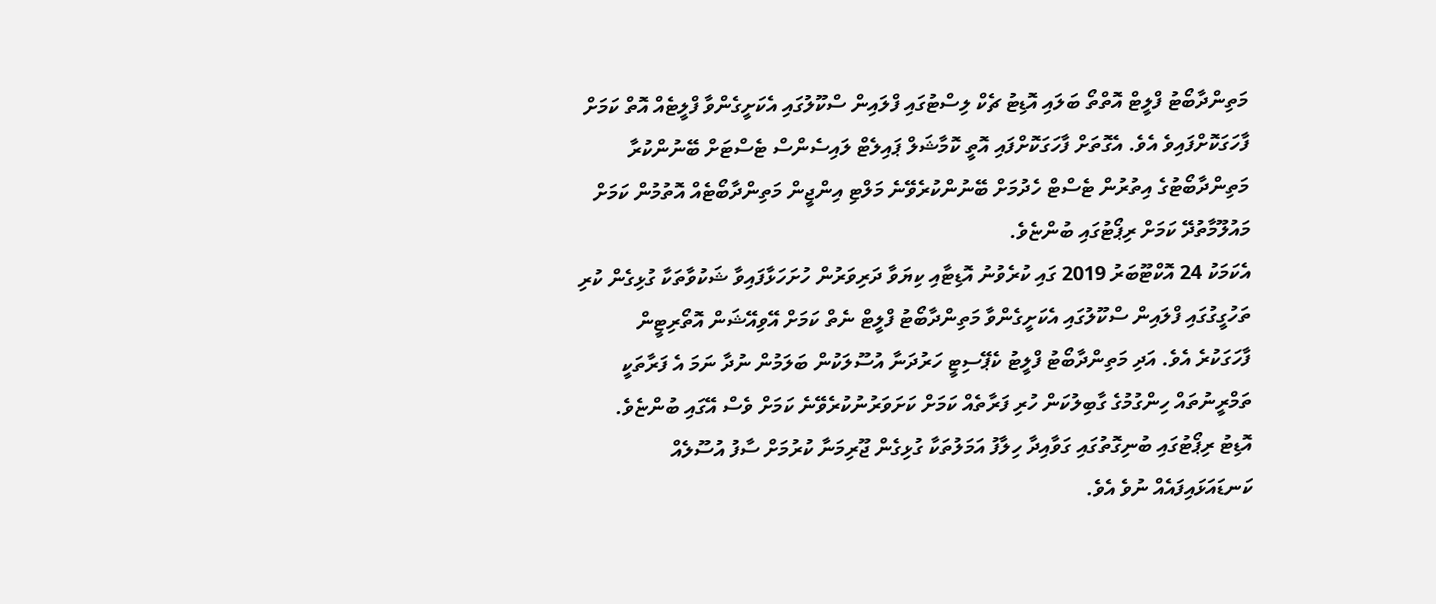މަތިންދާބޯޓު ފްލީޓް އޮތްތޯ ބަލައި އޮޑިޓު ޗެކް ލިސްޓުގައި ފްލައިން ސްކޫލުގައި އެކަށީގެންވާ ފްލީޓެއް އޮތް ކަމަށް ފާހަގަކޮށްފައިވެ އެވެ. އެގޮތަށް ފާހަގަކޮށްފައި އޮތީ ކޮމާޝަލް ޕައިލެޓް ލައިސެންސް ޓެސްޓަށް ބޭނުންކުރާ މަތިންދާބޯޓުގެ އިތުރުން ޓެސްޓް ހެދުމަށް ބޭނުންކުރެވޭނެ މަލްޓި އިންޖީން މަތިންދާބޯޓެއް އޮތުމުން ކަމަށް މައުލޫމާތުދޭ ކަމަށް ރިޕޯޓުގައި ބުންޏެވެ.
އެކަމަކު 24 އޮކްޓޫބަރު 2019 ގައި ކުރެވުނު އޮޑިޓާއި ކިޔަވާ ދަރިވަރުން ހުށަހަޅާފައިވާ ޝަކުވާތަކާ ގުޅިގެން ކުރި ތަހުގީގުގައި ފްލައިން ސްކޫލުގައި އެކަށީގެންވާ މަތިންދާބޯޓު ފްލީޓް ނެތް ކަމަށް އޭވިއޭޝަން އޮތޯރިޓީން ފާހަގަކުރެ އެވެ. އަދި މަތިންދާބޯޓު ފްލީޓު ކެޕޭސިޓީ ހަރުދަނާ އުސޫލަކުން ބަލަމުން ނުދާ ނަމަ އެ ފަރާތަކީ ތަމްރީނުތައް ހިންގުމުގެ ގާބިލުކަން ހުރި ފަރާތެއް ކަމަށް ކަށަވަރުނުކުރެވޭނެ ކަމަށް ވެސް އޭގައި ބުންޏެވެ.
އޮޑިޓު ރިޕޯޓުގައި ބުނިގޮތުގައި ގަވާއިދާ ހިލާފު އަމަލުތަކާ ގުޅިގެން ޖޫރިމަނާ ކުރުމަށް ސާފު އުސޫލެއް ކަނޑައަޅައިފައެއް ނުވެ އެވެ.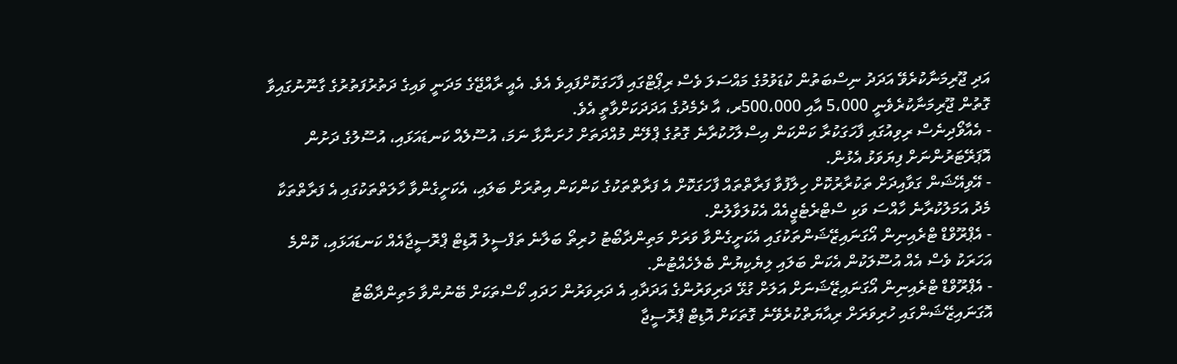އަދި ޖޫރިމަނާކުރެވޭ އަދަދު ނިސްބަތުން ކުޑަވުމުގެ މައްސަލަ ވެސް ރިޕޯޓްގައި ފާހަގަކޮށްފައިވެ އެވެ. އެއީ ރާއްޖޭގެ މަދަނީ ވައިގެ ދަތުރުފަތުރުގެ ގާނޫނުގައިވާ ގޮތުން ޖޫރިމަނާކުރެވެނީ 5،000 އާއި 500،000ރ، އާ ދެމެދުގެ އަދަދަކަށްވާތީ އެވެ.
- އެއާވޯދިނެސް ރިވިއުގައި ފާހަގަކުރާ ކަންކަން އިސްލާހުކުރާނެ ގޮތުގެ ޕްލޭން މުއްދަތަށް ހުށަނާޅާ ނަމަ، އުސޫލެއް ކަނޑައަޅައި، އުސޫލުގެ ދަށުން އޮޕަރޭޓަރުންނަށް ފިޔަވަޅު އެޅުން.
- އޭވިއޭޝަން ގަވާއިދަށް ތަކުރާރުކޮށް ހިލާފުވާ ފަރާތްތައް ފާހަގަކޮށް އެ ފަރާތްތަކުގެ ކަންކަން އިތުރަށް ބަލައި، އެކަށީގެންވާ ހާލަތްތަކުގައި އެ ފަރާތްތަކާ މެދު އަމަލުކުރާނެ ހާއްސަ ވަކި ސްޓްރެޓެޖީއެއް އެކުލަވާލުން.
- އެޕްރޫވްޑް ޓްރެއިނިން އޯގަނައިޒޭޝަންތަކުގައި އެކަށީގެންވާ ވަރަށް މަތިންދާބޯޓު ހުރިތޯ ބަލާނެ ތަފްސީލު އޮޑިޓް ޕްރޮސީޖާއެއް ކަނޑައަޅައި، ކޮންމެ އަހަރަކު ވެސް އެއް އުސޫލަކުން އެކަން ބަލައި ލިޔެކިޔުން ބެލެހެއްޓުން.
- އެޕްރޫވްޑް ޓްރެއިނިން އޯގަނައިޒޭޝަނަށް އަލަށް ގުޅޭ ދަރިވަރުންގެ އަދަދާއި އެ ދަރިވަރުން ހަދައި ކޯސްތަކަށް ބޭނުންވާ މަތިންދާބޯޓު އޮގަނައިޒޭޝަންގައި ހުރިވަރަށް ރިއާޔަތްކުރެވޭނެ ގޮތަކަށް އޮޑިޓް ޕްރޮސީޖާ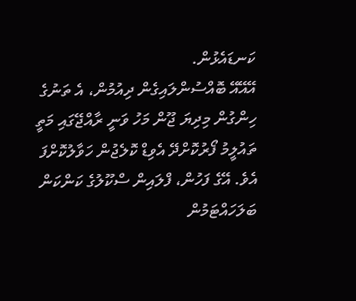ކަނޑައެޅުން.
އޭއޭއޭ ބޮއްސުންލައިގެން ދިއުމުން، އެ ތަނުގެ ހިންގުން މިދިޔަ ޖޫން މަހު ވަނީ ރާއްޖޭގައި މަތީ ތައުލީމު ފޯރުކޮށްދޭ އެވިޑް ކޮލެޖުން ހަވާލުކޮށްފަ އެވެ. އޭގެ ފަހުން، ފްލައިން ސްކޫލުގެ ކަންކަން ބަލަހައްޓަމުން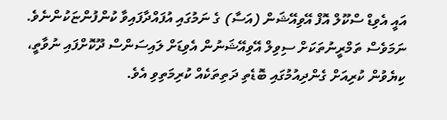އައީ އެވިޑް ސްކޫލް އޮފް އޭވިއޭޝަން (އަސާ) ގެ ނަމުގައި އުފައްދާފައިވާ ކުންފުންޏަކުންނެވެ. ނަމަވެސް ތަމްރީނުތަކަށް ސިވިލް އޭވިއޭޝަނުން އެވިޑަށް ލައިސަންސް ދޫކޮށްފައި ނުވާތީ، ކިޔެވުން ކުރިއަށް ގެންދިއުމުގައި ބޮޑެތި ދަތިތަކެއް ކުރިމަތިވި އެވެ.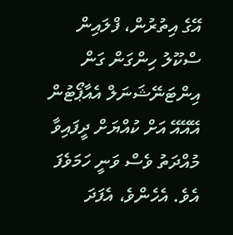އޭގެ އިތުރުން، ފްލައިން ސްކޫލު ހިންގަން ގަން އިންޓަނޭޝަނަލް އެއާޕޯޓުން އޭއޭއޭ އަށް ކުއްޔަށް ދީފައިވާ މުއްދަތު ވެސް ވަނީ ހަމަވެފަ އެވެ. އެހެންވެ، އެފަދަ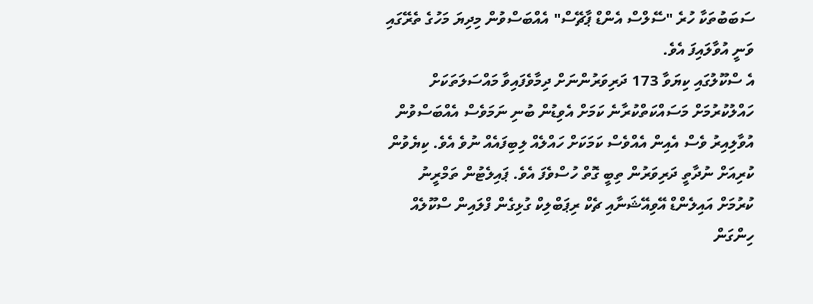ސަބަބުތަކާ ހުރެ "ސޭލްސް އެންޑް ޕާޗޭސް" އެއްބަސްވުން މިދިޔަ މަހުގެ ތެރޭގައި ވަނީ އުވާލައިފަ އެވެ.
އެ ސްކޫލުގައި ކިޔަވާ 173 ދަރިވަރުންނަށް ދިމާވެފައިވާ މައްސަލަތަކަށް ހައްލުކުރުމަށް މަސައްކަތްކުރާނެ ކަމަށް އެވިޑުން ބުނި ނަމަވެސް އެއްބަސްވުން އުވާލިއިރު ވެސް އެއިން އެއްވެސް ކަމަކަށް ހައްލެއް ލިބިފައެއް ނުވެ އެވެ. ކިޔެވުން ކުރިއަށް ނުދާތީ ދަރިވަރުން ތިބީ ގޮތް ހުސްވެފަ އެވެ. ޕައިލެޓުން ތަމްރީނު ކުރުމަށް އައިލެންޑް އޭވިއޭޝަނާއި ޗެކް ރިޕަބްލިކް ގުޅިގެން ފްލައިން ސްކޫލެއް ހިންގަން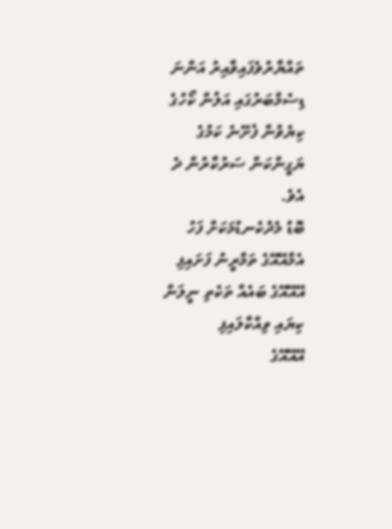ތައްޔާރުވެފައިވާއިރު އަންނަ ޑިސެމްބަރުގައި އަލުން ކޯހުގެ ކިޔެވުން ފެށޭނެ ކަމުގެ ޔަގީންކަން ސަރުކާރުން ދެ އެވެ.
ބޮޑު މެދުކެނޑުމަކަށް ފަހު އެމްއޭއޭގެ ތަމްރީނު ފަށައިފި
އޭއޭއޭގެ ބައެއް ތަކެތި ނީލަން ކިޔައި ވިއްކާލައިފި
އޭއޭއޭގެ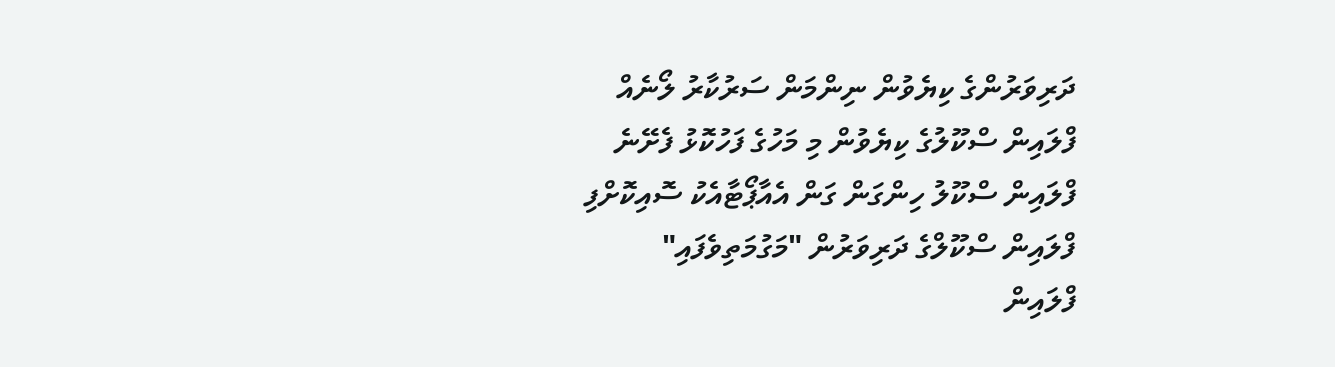ދަރިވަރުންގެ ކިޔެވުން ނިންމަން ސަރުކާރު ލޯނެއް
ފްލައިން ސްކޫލުގެ ކިޔެވުން މި މަހުގެ ފަހުކޮޅު ފެށޭނެ
ފްލައިން ސްކޫލު ހިންގަން ގަން އެއާޕޯޓާއެކު ސޮއިކޮށްފި
ފްލައިން ސްކޫލްގެ ދަރިވަރުން "މަގުމަތިވެފައި"
ފްލައިން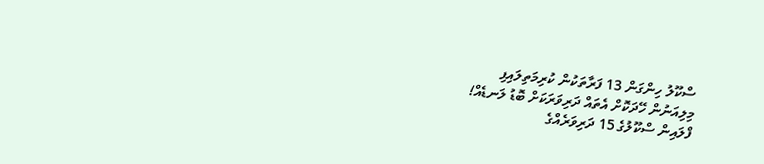ސްކޫލު ހިންގަން 13 ފަރާތަކުން ކުރިމަތިލައިފި
މިލިއަނުން ހޭދަކޮށް އެތައް ދަރިވަރަކަށް ބޮޑު ލަނޑެއް!
ފްލައިން ސްކޫލުގެ 15 ދަރިވަރެއްގެ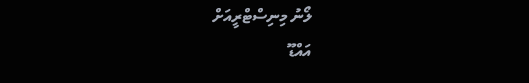ލޯނު މިނިސްޓްރީއަށް
އައްޑޫ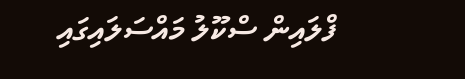ފްލައިން ސްކޫލު މައްސަލައިގައި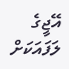އޭޖީގެ ލަފައަކަށް